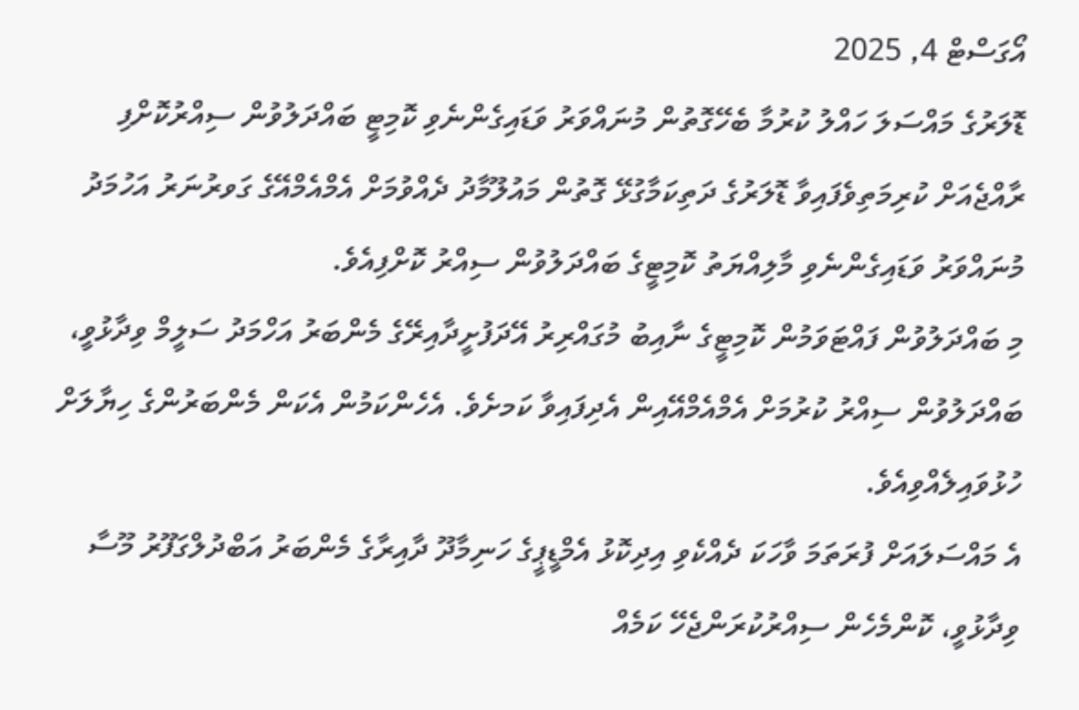އޯގަސްޓް 4, 2025
ޑޮލަރުގެ މައްސަލަ ހައްލު ކުރުމާ ބެހޭގޮތުން މުނައްވަރު ވަޑައިގެންނެވި ކޮމިޓީ ބައްދަލުވުން ސިއްރުކޮށްފި
ރާއްޖެއަށް ކުރިމަތިވެފައިވާ ޑޮލަރުގެ ދަތިކަމާގުޅޭ ގޮތުން މައުލޫމާދު ދެއްވުމަށް އެމްއެމްއޭގެ ގަވރުނަރު އަހުމަދު މުނައްވަރު ވަޑައިގެންނެވި މާލިއްޔަތު ކޮމިޓީގެ ބައްދަލުވުން ސިއްރު ކޮށްފިއެވެ.
މި ބައްދަލުވުން ފައްޓަވަމުން ކޮމިޓީގެ ނާއިބު މުގައްރިރު އޭދަފުށީދާއިރޭގެ މެންބަރު އަހްމަދު ސަލީމް ވިދާޅުވީ، ބައްދަލުވުން ސިއްރު ކުރުމަށް އެމްއެމްއޭއިން އެދިފައިވާ ކަމށެވެ. އެހެންކަމުން އެކަން މެންބަރުންގެ ހިޔާލަށް ހުޅުވައިލެއްވިއެވެ.
އެ މައްސަލައަށް ފުރަތަމަ ވާހަކަ ދެއްކެވި އިދިކޮޅު އެމްޑީޕީގެ ހަނިމާދޫ ދާއިރާގެ މެންބަރު އަބްދުލްގަފޫރު މޫސާ ވިދާޅުވީ، ކޮންމެހެން ސިއްރުކުރަންޖެހޭ ކަމެއް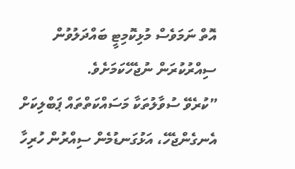އޮތް ނަމަވެސް މުޅިކޮމިޓީ ބައްދަލުވުން ސިއްރުކުރަން ނުޖެހޭކަމަށެވެ.
”ކުރެވޭ ސުވާލުތަކާ މަސައްކަތްތައް ޕަބްލިކަށް އެނގެންޖެހޭ، އަޅުގަނޑުމެން ސިއްރުން ހުރިހާ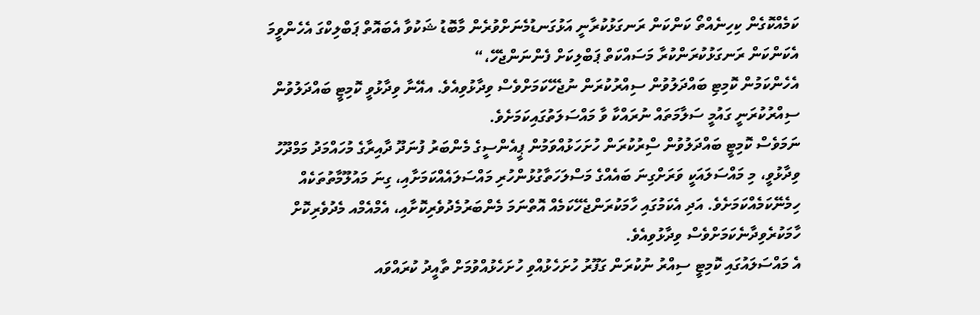ކަމެއްކޮގެން ކިހިނެއްތޯ ކަންކަން ރަނގަޅުކުރާނީ އަޅުގަނޑުމެނަށްވުރެން މާބޮޑު ޝަކުވާ އެބައޮތް ޕަބްލިކްގަ އެހެންވީމަ އެކަންކަން ރަނގަޅުކުރަންކުރާ މަސައްކަތް ޕަބްލިކަށް ފެންނަންޖެހޭ،“
އެހެންކަމުން ކޮމިޓި ބައްދަލުވުން ސިއްރުކުރަން ނުޖެހޭކަމަށްވެސް ވިދާޅުވިއެވެ. އއޭނާ ވިދާޅުވީ ކޮމިޓީ ބައްދަލުވުން ސިއްރުކުރަނީ ގައުމީ ސަލާމަތައް ނުރައްކާ ވާ މައްސަލަތުގައިކަމަށެވެ.
ނަމަވެސް ކޮމިޓީ ބައްދަލުވުން ސިްރުކުރަން ހުށަހަޅުއްވަމުން ޕީއެންސީގެ މެންބަރު ފުނަދޫ ދާއިރާގެ މުހައްމަދު މަމްދޫހު ވިދާޅުވީ، މި މައްސަލައަކީ ވަރަށްގިނަ ބައެއްގެ މަސްލަހަތާގުޅުންހުރި މައްސަލައެއްކަމަށާއި، ގިނަ މައުލޫމާތުތަކެއް ހިމެނޭކަމެއްކަމަށެވެ. އަދި އެކަމުގައި ހާމަކުރަންޖެހޭކަމެއް އޮތްނަމަ މެންބަރުމެދުވެރިކޮށާއި، އެމްއެމްއ މެދުވެރިކޮށް ހާމަކުރެވިދާނެކަމަށްވެސް ވިދާޅުވިއެވެ.
އެ މައްސަލައުގައި ކޮމިޓީ ސިއްރު ނުކުރަން ގަފޫރު ހުށަހެޅުއްވި ހުށަހެޅުއްވުމަށް ތާއީދު ކުރައްވައ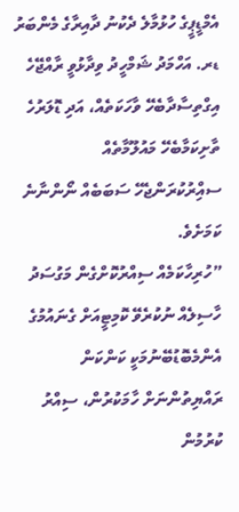އެމްޑީޕީގެ ހުޅުމާލެ ދެކުނު ދާއިރާގެ މެންބަރު ޑރ. އަހްމަދު ޝަމްހީދު ވިދާޅުވީ ރާއްޖޭހެ އިގްތިސާދާބެހޭ ވާހަކަތެއް، އަދި ޑޮލަރުހެ ތާށިކަމާބެހޭ މައުލޫމާތެއް ސއިްރުކުރަންޖެހޭ ސަބަބެއް ނޯންނާނެ ކަމަށެވެ.
”ހުރިހާކަމެއް ސިއްރުކޮށްގެން މަގުސަދު ހާސިލެއް ނުކުރެވޭ ކޮމިޓީއަށް ގެނައުމުގެ އެންމެބޮޑުބޭނުމަކީ ކަންކަން ރައްޔިތުންނަށް ހާމަކުރުން، ސިއްރު ކުރުމުން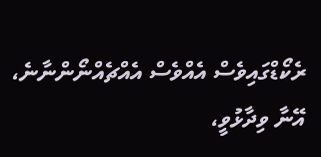ރެކޯޑްގައިވެސް އެއްވެސް އެއްޗެއްނޯންނާނެ،
އޭނާ ވިދާޅުވީ،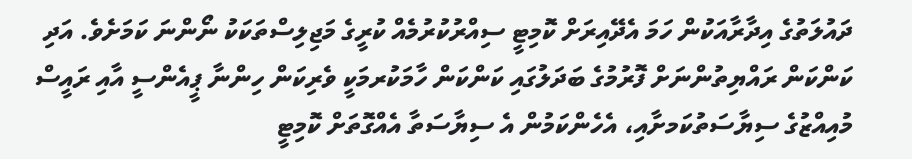ދައުލަތުގެ އިދާރާއަކުން ހަމަ އެދޭއިރަށް ކޮމިޓީ ސިއްރުކުރުމެއް ކުރީގެ މަޖިލިސްތަކަކު ނޯންނަ ކަމަށެވެ. އަދި ކަންކަން ރައްޔިތުންނަށް ފޮރުމުގެ ބަދަލުގައި ކަންކަން ހާމަކުރމަކީ ވެރިކަން ހިންނާ ޕީއެންސީ އާއި ރައީސް މުއިއްޒުގެ ސިޔާސަތުކަމށާއި، އެހެންކަމުން އެ ސިޔާސަތާ އެއްގޮތަށް ކޮމިޓީ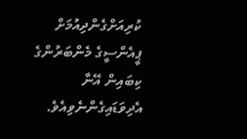ކުރިއަށްގެންދިއުމަށް ޕީއެންސީގެ މެންބަރުންގެ ކިބައިން އޭނާ އެދިވަޑައިގެންނެވިއެވެ.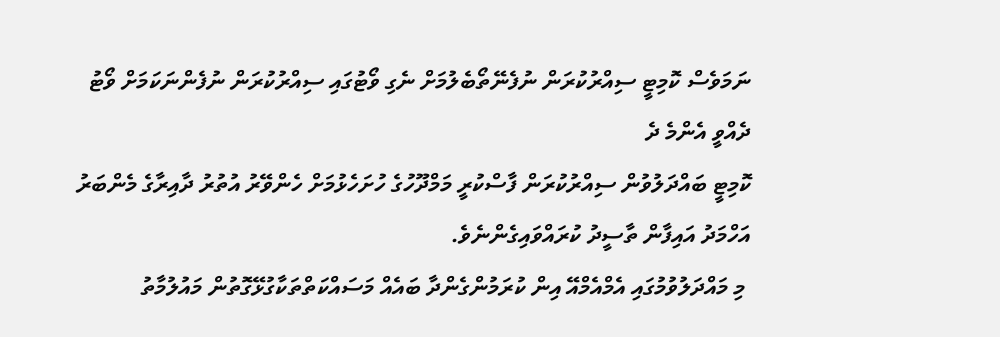ނަމަވެސް ކޮމިޓީ ސިއްރުކުރަން ނުފެނޭތޯބެލުމަށް ނެގި ވޯޓުގައި ސިއްރުކުރަން ނުފެންނަކަމަށް ވޯޓު ދެއްވީ އެންމެ ދެ
ކޮމިޓީ ބައްދަލުވުން ސިއްރުކުރަން ފާސްކުރީ މަމްދޫހުގެ ހުށަހެޅުމަށް ހެންވޭރު އުތުރު ދާއިރާގެ މެންބަރު އަހްމަދު އައިފާން ތާސީދު ކުރައްވައިގެންނެވެ.
 މި މައްދަލުވުމުގައި އެމްއެމްއޭ އިން ކުރަމުންގެންދާ ބައެއް މަސައްކަތްތަކާގުޅޭގޮތުން މައުލުމާތު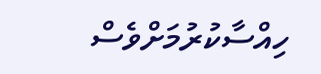ހިއްސާކުރުމަށްވެސް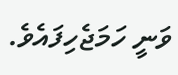ވަނީ ހަމަޖެހިފައެވެ.